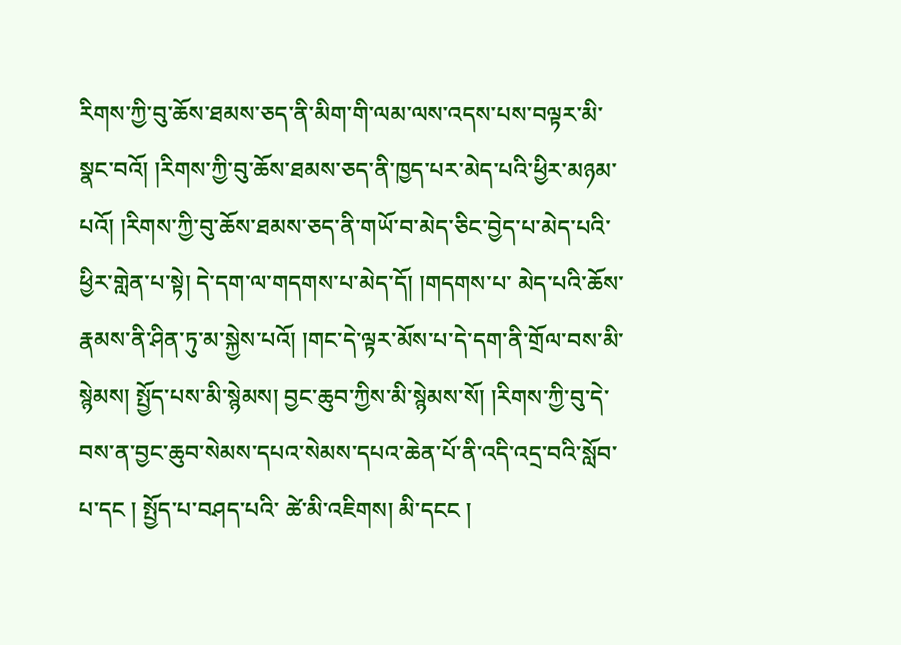རིགས་ཀྱི་བུ་ཆོས་ཐམས་ཅད་ནི་མིག་གི་ལམ་ལས་འདས་པས་བལྟར་མི་སྣང་བའོ། །རིགས་ཀྱི་བུ་ཆོས་ཐམས་ཅད་ནི་ཁྱད་པར་མེད་པའི་ཕྱིར་མཉམ་པའོ། །རིགས་ཀྱི་བུ་ཆོས་ཐམས་ཅད་ནི་གཡོ་བ་མེད་ཅིང་བྱེད་པ་མེད་པའི་ཕྱིར་གླེན་པ་སྟེ། དེ་དག་ལ་གདགས་པ་མེད་དོ། །གདགས་པ་ མེད་པའི་ཆོས་རྣམས་ནི་ཤིན་ཏུ་མ་སྐྱེས་པའོ། །གང་དེ་ལྟར་མོས་པ་དེ་དག་ནི་གྲོལ་བས་མི་སྙེམས། སྤྱོད་པས་མི་སྙེམས། བྱང་ཆུབ་ཀྱིས་མི་སྙེམས་སོ། །རིགས་ཀྱི་བུ་དེ་བས་ན་བྱང་ཆུབ་སེམས་དཔའ་སེམས་དཔའ་ཆེན་པོ་ནི་འདི་འདྲ་བའི་སློབ་པ་དང ། སྤྱོད་པ་བཤད་པའི་ ཚེ་མི་འཇིགས། མི་དངང །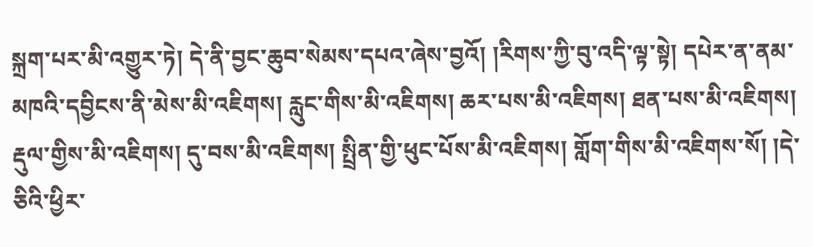སྐྲག་པར་མི་འགྱུར་ཏེ། དེ་ནི་བྱང་ཆུབ་སེམས་དཔའ་ཞེས་བྱའོ། །རིགས་ཀྱི་བུ་འདི་ལྟ་སྟེ། དཔེར་ན་ནམ་མཁའི་དབྱིངས་ནི་མེས་མི་འཇིགས། རླུང་གིས་མི་འཇིགས། ཆར་པས་མི་འཇིགས། ཐན་པས་མི་འཇིགས། རྡུལ་གྱིས་མི་འཇིགས། དུ་བས་མི་འཇིགས། སྤྲིན་གྱི་ཕུང་པོས་མི་འཇིགས། གློག་གིས་མི་འཇིགས་སོ། །དེ་ཅིའི་ཕྱིར་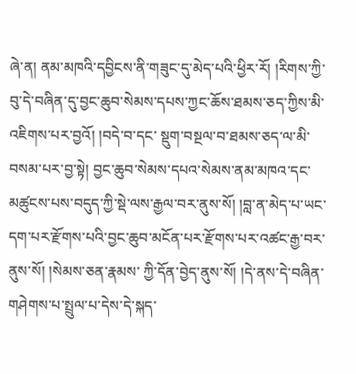ཞེ་ན། ནམ་མཁའི་དབྱིངས་ནི་གཟུང་དུ་མེད་པའི་ཕྱིར་རོ། །རིགས་ཀྱི་བུ་དེ་བཞིན་དུ་བྱང་ཆུབ་སེམས་དཔས་ཀྱང་ཆོས་ཐམས་ཅད་ཀྱིས་མི་འཇིགས་པར་བྱའོ། །བདེ་བ་དང་ སྡུག་བསྔལ་བ་ཐམས་ཅད་ལ་མི་བསམ་པར་བྱ་སྟེ། བྱང་ཆུབ་སེམས་དཔའ་སེམས་ནམ་མཁའ་དང་མཚུངས་པས་བདུད་ཀྱི་སྡེ་ལས་རྒྱལ་བར་ནུས་སོ། །བླ་ན་མེད་པ་ཡང་དག་པར་རྫོགས་པའི་བྱང་ཆུབ་མངོན་པར་རྫོགས་པར་འཚང་རྒྱ་བར་ནུས་སོ། །སེམས་ཅན་རྣམས་ ཀྱི་དོན་བྱེད་ནུས་སོ། །དེ་ནས་དེ་བཞིན་གཤེགས་པ་སྤྲུལ་པ་དེས་དེ་སྐད་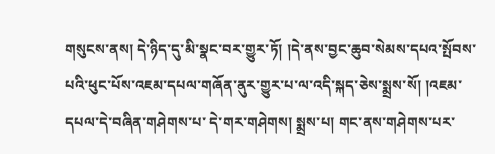གསུངས་ནས། དེ་ཉིད་དུ་མི་སྣང་བར་གྱུར་ཏོ། །དེ་ནས་བྱང་ཆུབ་སེམས་དཔའ་སྤོབས་པའི་ཕུང་པོས་འཇམ་དཔལ་གཞོན་ནུར་གྱུར་པ་ལ་འདི་སྐད་ཅེས་སྨྲས་སོ། །འཇམ་དཔལ་དེ་བཞིན་གཤེགས་པ་ དེ་གར་གཤེགས། སྨྲས་པ། གང་ནས་གཤེགས་པར་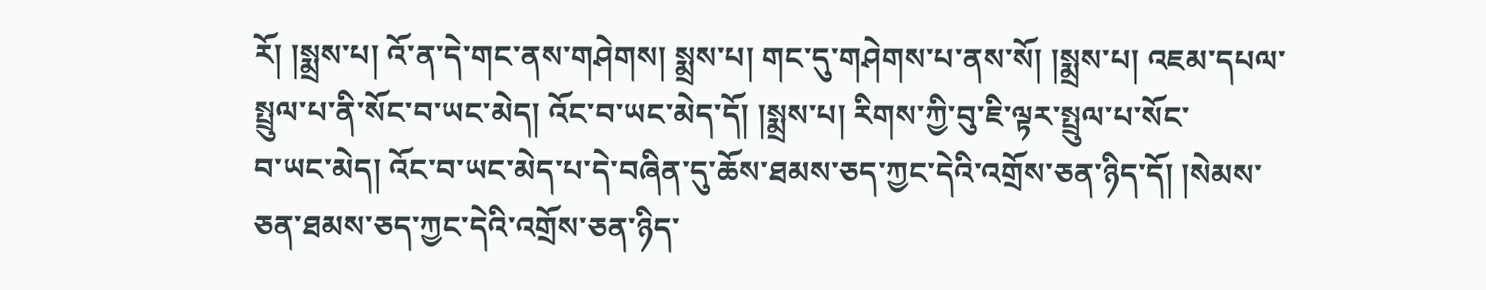རོ། །སྨྲས་པ། འོ་ན་དེ་གང་ནས་གཤེགས། སྨྲས་པ། གང་དུ་གཤེགས་པ་ནས་སོ། །སྨྲས་པ། འཇམ་དཔལ་སྤྲུལ་པ་ནི་སོང་བ་ཡང་མེད། འོང་བ་ཡང་མེད་དོ། །སྨྲས་པ། རིགས་ཀྱི་བུ་ཇི་ལྟར་སྤྲུལ་པ་སོང་
བ་ཡང་མེད། འོང་བ་ཡང་མེད་པ་དེ་བཞིན་དུ་ཆོས་ཐམས་ཅད་ཀྱང་དེའི་འགྲོས་ཅན་ཉིད་དོ། །སེམས་ཅན་ཐམས་ཅད་ཀྱང་དེའི་འགྲོས་ཅན་ཉིད་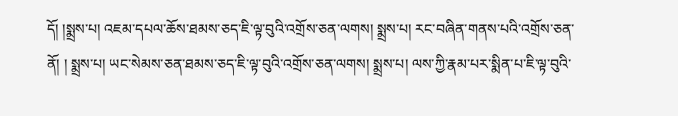དོ། །སྨྲས་པ། འཇམ་དཔལ་ཆོས་ཐམས་ཅད་ཇི་ལྟ་བུའི་འགྲོས་ཅན་ལགས། སྨྲས་པ། རང་བཞིན་གནས་པའི་འགྲོས་ཅན་ནོ། ། སྨྲས་པ། ཡང་སེམས་ཅན་ཐམས་ཅད་ཇི་ལྟ་བུའི་འགྲོས་ཅན་ལགས། སྨྲས་པ། ལས་ཀྱི་རྣམ་པར་སྨིན་པ་ཇི་ལྟ་བུའི་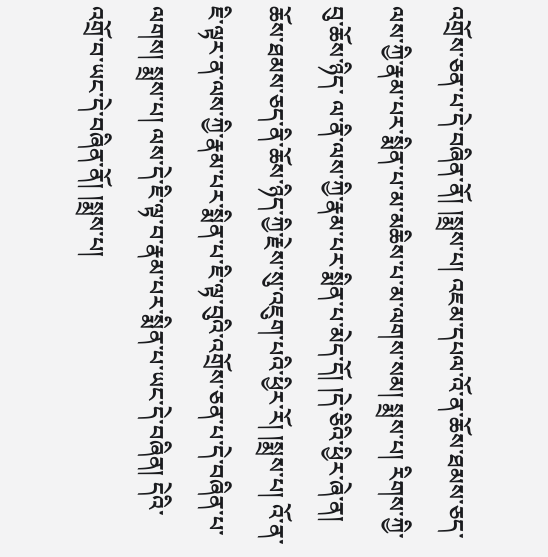འགྲོས་ཅན་པ་དེ་བཞིན་ནོ། །སྨྲས་པ། འཇམ་དཔལ་འོ་ན་ཆོས་ཐམས་ཅད་ལས་ཀྱི་རྣམ་པར་སྨིན་པ་མ་མཆིས་པ་མ་ལགས་སམ། སྨྲས་པ། རིགས་ཀྱི་བུ་ཆོས་ཉིད་ ལ་ནི་ལས་ཀྱི་རྣམ་པར་སྨིན་པ་མེད་དོ། །དེ་ཅིའི་ཕྱིར་ཞེ་ན། ཆོས་ཐམས་ཅད་ནི་ཆོས་ཉིད་ཀྱི་རྗེས་སུ་འཇུག་པའི་ཕྱིར་རོ། །སྨྲས་པ། འོ་ན་ཇི་ལྟར་ན་ལས་ཀྱི་རྣམ་པར་སྨིན་པ་ཇི་ལྟ་བུའི་འགྲོས་ཅན་པ་དེ་བཞིན་པ་ལགས། སྨྲས་པ། ལས་དེ་ཇི་ལྟ་བ་རྣམ་པར་སྨིན་པ་ཡང་དེ་བཞིན། དེའི་ འགྲོ་བ་ཡང་དེ་བཞིན་ནོ། །སྨྲས་པ།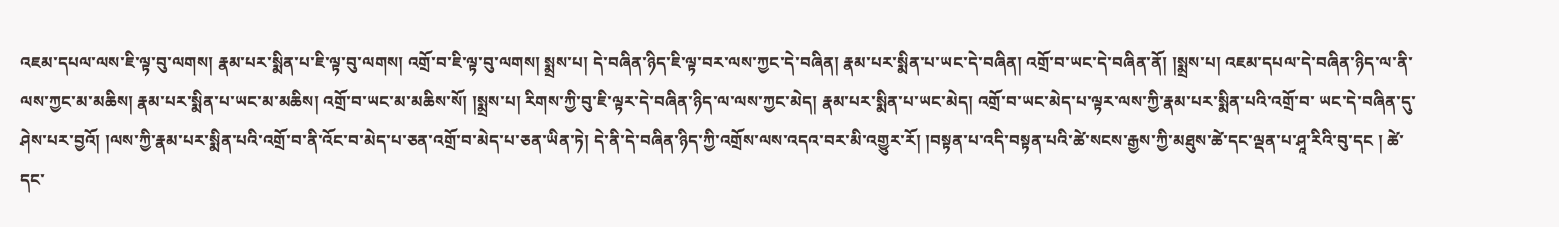འཇམ་དཔལ་ལས་ཇི་ལྟ་བུ་ལགས། རྣམ་པར་སྨིན་པ་ཇི་ལྟ་བུ་ལགས། འགྲོ་བ་ཇི་ལྟ་བུ་ལགས། སྨྲས་པ། དེ་བཞིན་ཉིད་ཇི་ལྟ་བར་ལས་ཀྱང་དེ་བཞིན། རྣམ་པར་སྨིན་པ་ཡང་དེ་བཞིན། འགྲོ་བ་ཡང་དེ་བཞིན་ནོ། །སྨྲས་པ། འཇམ་དཔལ་དེ་བཞིན་ཉིད་ལ་ནི་ལས་ཀྱང་མ་མཆིས། རྣམ་པར་སྨིན་པ་ཡང་མ་མཆིས། འགྲོ་བ་ཡང་མ་མཆིས་སོ། །སྨྲས་པ། རིགས་ཀྱི་བུ་ཇི་ལྟར་དེ་བཞིན་ཉིད་ལ་ལས་ཀྱང་མེད། རྣམ་པར་སྨིན་པ་ཡང་མེད། འགྲོ་བ་ཡང་མེད་པ་ལྟར་ལས་ཀྱི་རྣམ་པར་སྨིན་པའི་འགྲོ་བ་ ཡང་དེ་བཞིན་དུ་ཤེས་པར་བྱའོ། །ལས་ཀྱི་རྣམ་པར་སྨིན་པའི་འགྲོ་བ་ནི་འོང་བ་མེད་པ་ཅན་འགྲོ་བ་མེད་པ་ཅན་ཡིན་ཏེ། དེ་ནི་དེ་བཞིན་ཉིད་ཀྱི་འགྲོས་ལས་འདའ་བར་མི་འགྱུར་རོ། །བསྟན་པ་འདི་བསྟན་པའི་ཚེ་སངས་རྒྱས་ཀྱི་མཐུས་ཚེ་དང་ལྡན་པ་ཤཱ་རིའི་བུ་དང ། ཚེ་དང་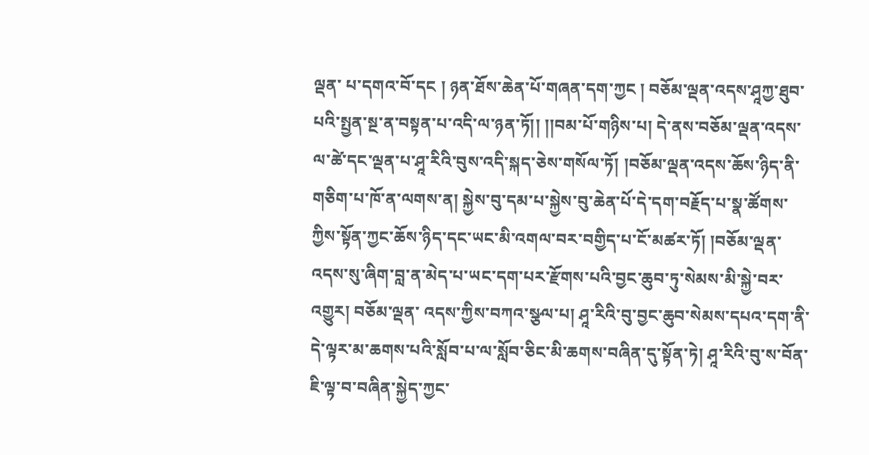ལྡན་ པ་དགའ་བོ་དང ། ཉན་ཐོས་ཆེན་པོ་གཞན་དག་ཀྱང ། བཅོམ་ལྡན་འདས་ཤཱཀྱ་ཐུབ་པའི་སྤྱན་སྔ་ན་བསྟན་པ་འདི་ལ་ཉན་ཏོ།། །།བམ་པོ་གཉིས་པ། དེ་ནས་བཅོམ་ལྡན་འདས་ལ་ཚེ་དང་ལྡན་པ་ཤཱ་རིའི་བུས་འདི་སྐད་ཅེས་གསོལ་ཏོ། །བཅོམ་ལྡན་འདས་ཆོས་ཉིད་ནི་
གཅིག་པ་ཁོ་ན་ལགས་ན། སྐྱེས་བུ་དམ་པ་སྐྱེས་བུ་ཆེན་པོ་དེ་དག་བརྗོད་པ་སྣ་ཚོགས་ཀྱིས་སྟོན་ཀྱང་ཆོས་ཉིད་དང་ཡང་མི་འགལ་བར་བགྱིད་པ་ངོ་མཚར་ཏོ། །བཅོམ་ལྡན་འདས་སུ་ཞིག་བླ་ན་མེད་པ་ཡང་དག་པར་རྫོགས་པའི་བྱང་ཆུབ་ཏུ་སེམས་མི་སྐྱེ་བར་འགྱུར། བཅོམ་ལྡན་ འདས་ཀྱིས་བཀའ་སྩལ་པ། ཤཱ་རིའི་བུ་བྱང་ཆུབ་སེམས་དཔའ་དག་ནི་དེ་ལྟར་མ་ཆགས་པའི་སློབ་པ་ལ་སློབ་ཅིང་མི་ཆགས་བཞིན་དུ་སྟོན་ཏེ། ཤཱ་རིའི་བུ་ས་བོན་ཇི་ལྟ་བ་བཞིན་སྐྱེད་ཀྱང་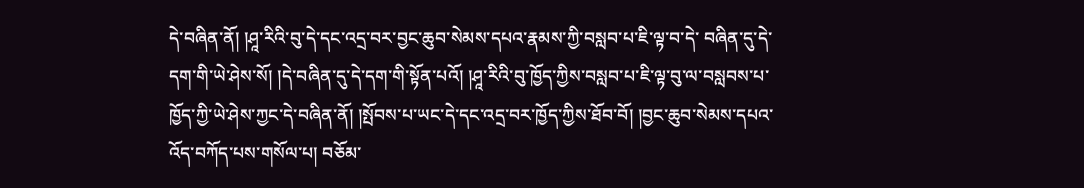དེ་བཞིན་ནོ། །ཤཱ་རིའི་བུ་དེ་དང་འདྲ་བར་བྱང་ཆུབ་སེམས་དཔའ་རྣམས་ཀྱི་བསླབ་པ་ཇི་ལྟ་བ་དེ་ བཞིན་དུ་དེ་དག་གི་ཡེ་ཤེས་སོ། །དེ་བཞིན་དུ་དེ་དག་གི་སྟོན་པའོ། །ཤཱ་རིའི་བུ་ཁྱོད་ཀྱིས་བསླབ་པ་ཇི་ལྟ་བུ་ལ་བསླབས་པ་ཁྱོད་ཀྱི་ཡེ་ཤེས་ཀྱང་དེ་བཞིན་ནོ། །སྤོབས་པ་ཡང་དེ་དང་འདྲ་བར་ཁྱོད་ཀྱིས་ཐོབ་བོ། །བྱང་ཆུབ་སེམས་དཔའ་འོད་བཀོད་པས་གསོལ་པ། བཅོམ་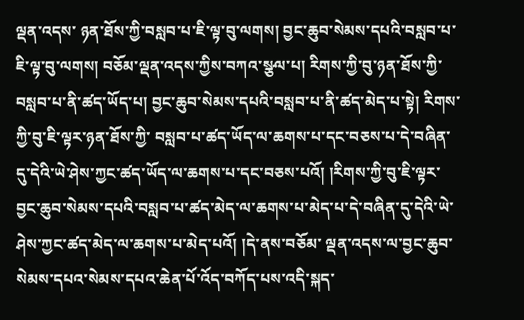ལྡན་འདས་ ཉན་ཐོས་ཀྱི་བསླབ་པ་ཇི་ལྟ་བུ་ལགས། བྱང་ཆུབ་སེམས་དཔའི་བསླབ་པ་ཇི་ལྟ་བུ་ལགས། བཅོམ་ལྡན་འདས་ཀྱིས་བཀའ་སྩལ་པ། རིགས་ཀྱི་བུ་ཉན་ཐོས་ཀྱི་བསླབ་པ་ནི་ཚད་ཡོད་པ། བྱང་ཆུབ་སེམས་དཔའི་བསླབ་པ་ནི་ཚད་མེད་པ་སྟེ། རིགས་ཀྱི་བུ་ཇི་ལྟར་ཉན་ཐོས་ཀྱི་ བསླབ་པ་ཚད་ཡོད་ལ་ཆགས་པ་དང་བཅས་པ་དེ་བཞིན་དུ་དེའི་ཡེ་ཤེས་ཀྱང་ཚད་ཡོད་ལ་ཆགས་པ་དང་བཅས་པའོ། །རིགས་ཀྱི་བུ་ཇི་ལྟར་བྱང་ཆུབ་སེམས་དཔའི་བསླབ་པ་ཚད་མེད་ལ་ཆགས་པ་མེད་པ་དེ་བཞིན་དུ་དེའི་ཡེ་ཤེས་ཀྱང་ཚད་མེད་ལ་ཆགས་པ་མེད་པའོ། །དེ་ནས་བཅོམ་ ལྡན་འདས་ལ་བྱང་ཆུབ་སེམས་དཔའ་སེམས་དཔའ་ཆེན་པོ་འོད་བཀོད་པས་འདི་སྐད་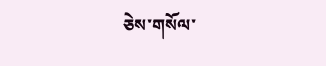ཅེས་གསོལ་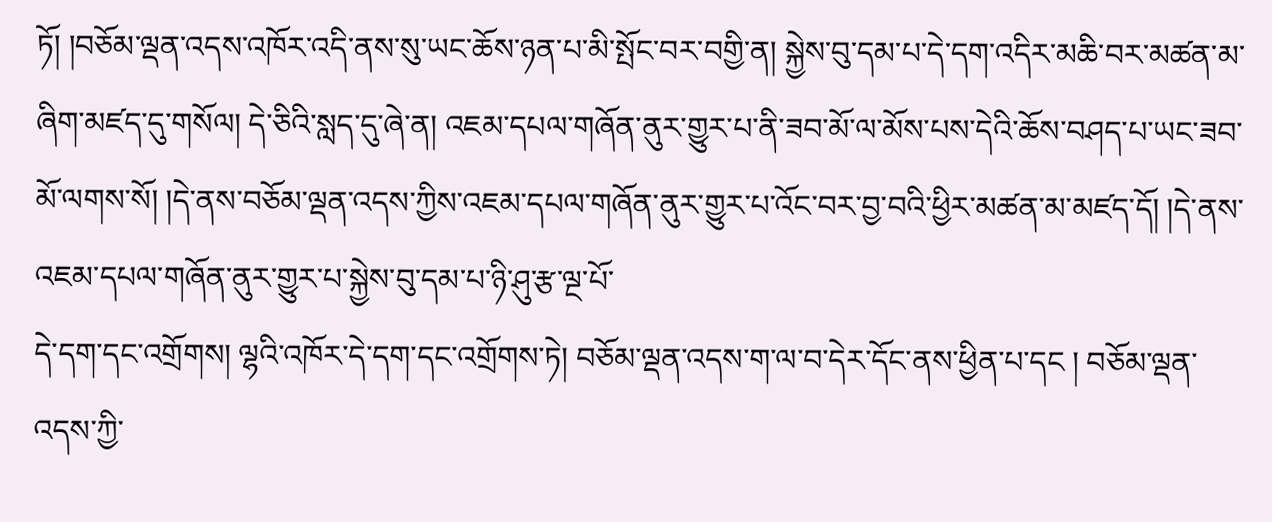ཏོ། །བཅོམ་ལྡན་འདས་འཁོར་འདི་ནས་སུ་ཡང་ཆོས་ཉན་པ་མི་སྤོང་བར་བགྱི་ན། སྐྱེས་བུ་དམ་པ་དེ་དག་འདིར་མཆི་བར་མཚན་མ་ཞིག་མཛད་དུ་གསོལ། དེ་ཅིའི་སླད་དུ་ཞེ་ན། འཇམ་དཔལ་གཞོན་ནུར་གྱུར་པ་ནི་ཟབ་མོ་ལ་མོས་པས་དེའི་ཆོས་བཤད་པ་ཡང་ཟབ་མོ་ལགས་སོ། །དེ་ནས་བཅོམ་ལྡན་འདས་ཀྱིས་འཇམ་དཔལ་གཞོན་ནུར་གྱུར་པ་འོང་བར་བྱ་བའི་ཕྱིར་མཚན་མ་མཛད་དོ། །དེ་ནས་འཇམ་དཔལ་གཞོན་ནུར་གྱུར་པ་སྐྱེས་བུ་དམ་པ་ཉི་ཤུ་རྩ་ལྔ་པོ་
དེ་དག་དང་འགྲོགས། ལྷའི་འཁོར་དེ་དག་དང་འགྲོགས་ཏེ། བཅོམ་ལྡན་འདས་ག་ལ་བ་དེར་དོང་ནས་ཕྱིན་པ་དང ། བཅོམ་ལྡན་འདས་ཀྱི་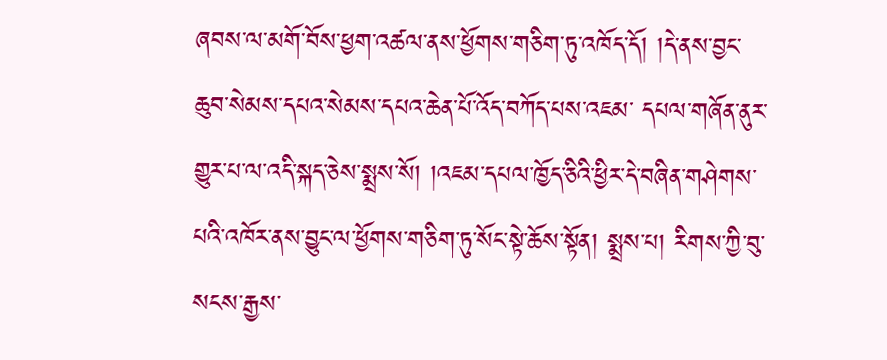ཞབས་ལ་མགོ་བོས་ཕྱག་འཚལ་ནས་ཕྱོགས་གཅིག་ཏུ་འཁོད་དོ། །དེ་ནས་བྱང་ཆུབ་སེམས་དཔའ་སེམས་དཔའ་ཆེན་པོ་འོད་བཀོད་པས་འཇམ་ དཔལ་གཞོན་ནུར་གྱུར་པ་ལ་འདི་སྐད་ཅེས་སྨྲས་སོ། །འཇམ་དཔལ་ཁྱོད་ཅིའི་ཕྱིར་དེ་བཞིན་གཤེགས་པའི་འཁོར་ནས་བྱུང་ལ་ཕྱོགས་གཅིག་ཏུ་སོང་སྟེ་ཆོས་སྟོན། སྨྲས་པ། རིགས་ཀྱི་བུ་སངས་རྒྱས་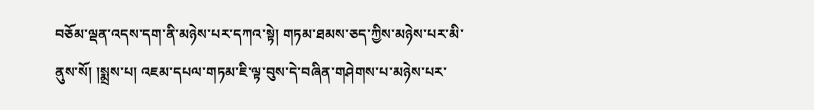བཅོམ་ལྡན་འདས་དག་ནི་མཉེས་པར་དཀའ་སྟེ། གཏམ་ཐམས་ཅད་ཀྱིས་མཉེས་པར་མི་ ནུས་སོ། །སྨྲས་པ། འཇམ་དཔལ་གཏམ་ཇི་ལྟ་བུས་དེ་བཞིན་གཤེགས་པ་མཉེས་པར་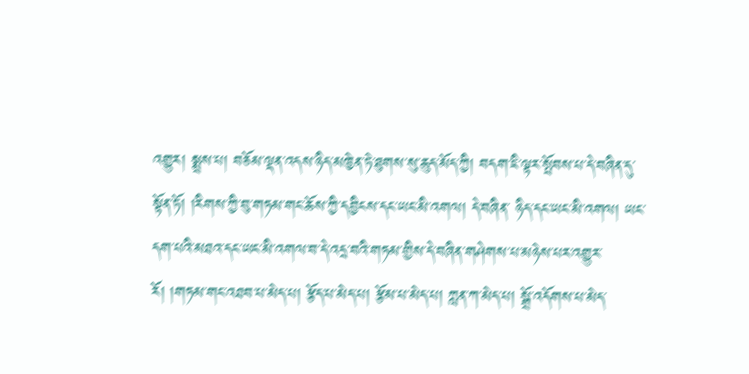འགྱུར། སྨྲས་པ། བཅོམ་ལྡན་འདས་ཉིད་མཁྱེན་ཏེ་ཐུགས་སུ་ཆུད་མོད་ཀྱི། བདག་ཇི་ལྟར་སྤོབས་པ་དེ་བཞིན་དུ་སྟོན་ཏོ། །རིགས་ཀྱི་བུ་གཏམ་གང་ཆོས་ཀྱི་དབྱིངས་དང་ཡང་མི་འགལ། དེ་བཞིན་ ཉིད་དང་ཡང་མི་འགལ། ཡང་དག་པའི་མཐའ་དང་ཡང་མི་འགལ་བ་དེ་འདྲ་བའི་གཏམ་གྱིས་དེ་བཞིན་གཤེགས་པ་མཉེས་པར་འགྱུར་རོ། །གཏམ་གང་འཐབ་པ་མེད་པ། རྩོད་པ་མེད་པ། རྩོམ་པ་མེད་པ། ཀླན་ཀ་མེད་པ། སྒྲོ་འདོགས་པ་མེད་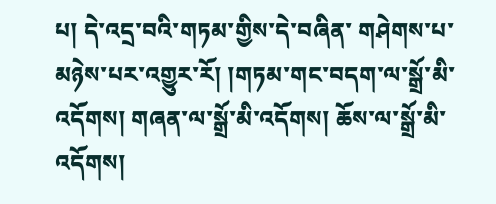པ། དེ་འདྲ་བའི་གཏམ་གྱིས་དེ་བཞིན་ གཤེགས་པ་མཉེས་པར་འགྱུར་རོ། །གཏམ་གང་བདག་ལ་སྒྲོ་མི་འདོགས། གཞན་ལ་སྒྲོ་མི་འདོགས། ཆོས་ལ་སྒྲོ་མི་འདོགས།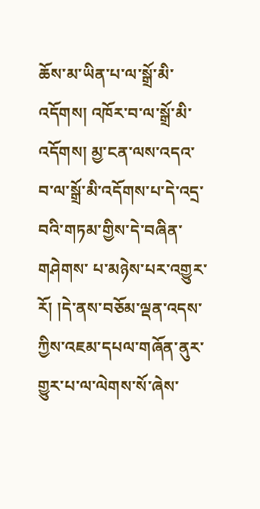ཆོས་མ་ཡིན་པ་ལ་སྒྲོ་མི་འདོགས། འཁོར་བ་ལ་སྒྲོ་མི་འདོགས། མྱ་ངན་ལས་འདའ་བ་ལ་སྒྲོ་མི་འདོགས་པ་དེ་འདྲ་བའི་གཏམ་གྱིས་དེ་བཞིན་གཤེགས་ པ་མཉེས་པར་འགྱུར་རོ། །དེ་ནས་བཅོམ་ལྡན་འདས་ཀྱིས་འཇམ་དཔལ་གཞོན་ནུར་གྱུར་པ་ལ་ལེགས་སོ་ཞེས་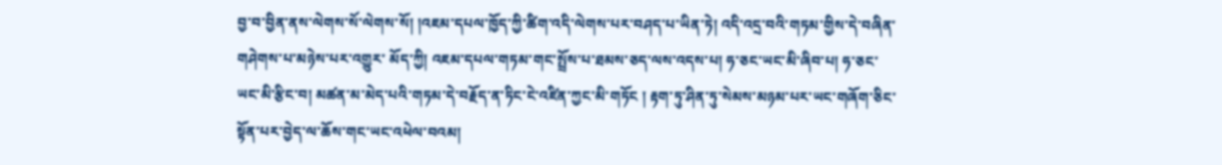བྱ་བ་བྱིན་ནས་ལེགས་སོ་ལེགས་སོ། །འཇམ་དཔལ་ཁྱོད་ཀྱི་ཚིག་འདི་ལེགས་པར་བཤད་པ་ཡིན་ཏེ། འདི་འདྲ་བའི་གཏམ་གྱིས་དེ་བཞིན་གཤེགས་པ་མཉེས་པར་འགྱུར་ མོད་ཀྱི། འཇམ་དཔལ་གཏམ་གང་སྤྲོས་པ་ཐམས་ཅད་ལས་འདས་པ། ཧ་ཅང་ཡང་མི་ཞིབ་པ། ཧ་ཅང་ཡང་མི་རྩིང་བ། མཚན་མ་མེད་པའི་གཏམ་དེ་བརྗོད་ན་ཏིང་ངེ་འཛིན་ཀྱང་མི་གཏོང ། རྟག་ཏུ་ཤིན་ཏུ་སེམས་མཉམ་པར་ཡང་གཞོག་ཅིང་སྟོན་པར་བྱེད་ལ་ཆོས་གང་ཡང་འཕེལ་བའམ།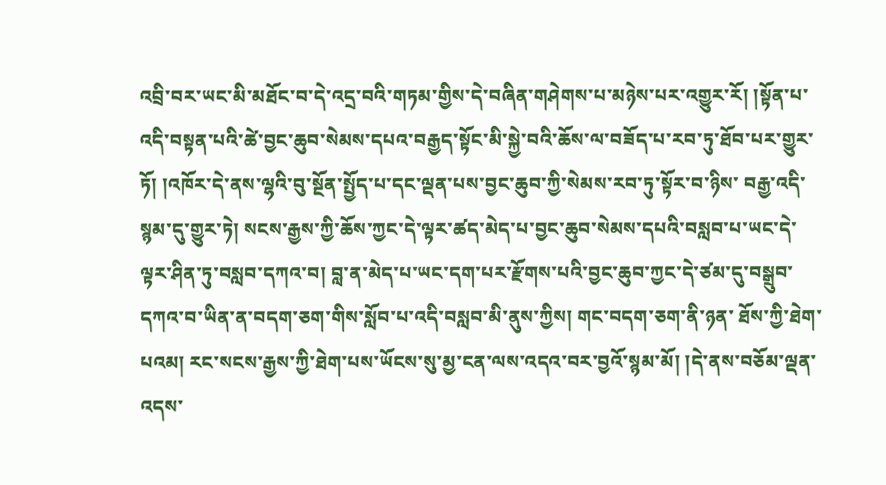འབྲི་བར་ཡང་མི་མཐོང་བ་དེ་འདྲ་བའི་གཏམ་གྱིས་དེ་བཞིན་གཤེགས་པ་མཉེས་པར་འགྱུར་རོ། །སྟོན་པ་འདི་བསྟན་པའི་ཚེ་བྱང་ཆུབ་སེམས་དཔའ་བརྒྱད་སྟོང་མི་སྐྱེ་བའི་ཆོས་ལ་བཟོད་པ་རབ་ཏུ་ཐོབ་པར་གྱུར་ཏོ། །འཁོར་དེ་ནས་ལྷའི་བུ་སྔོན་སྤྱོད་པ་དང་ལྡན་པས་བྱང་ཆུབ་ཀྱི་སེམས་རབ་ཏུ་སྟོར་བ་ཉིས་ བརྒྱ་འདི་སྙམ་དུ་གྱུར་ཏེ། སངས་རྒྱས་ཀྱི་ཆོས་ཀྱང་དེ་ལྟར་ཚད་མེད་པ་བྱང་ཆུབ་སེམས་དཔའི་བསླབ་པ་ཡང་དེ་ལྟར་ཤིན་ཏུ་བསླབ་དཀའ་བ། བླ་ན་མེད་པ་ཡང་དག་པར་རྫོགས་པའི་བྱང་ཆུབ་ཀྱང་དེ་ཙམ་དུ་བསྒྲུབ་དཀའ་བ་ཡིན་ན་བདག་ཅག་གིས་སློབ་པ་འདི་བསླབ་མི་ནུས་ཀྱིས། གང་བདག་ཅག་ནི་ཉན་ ཐོས་ཀྱི་ཐེག་པའམ། རང་སངས་རྒྱས་ཀྱི་ཐེག་པས་ཡོངས་སུ་མྱ་ངན་ལས་འདའ་བར་བྱའོ་སྙམ་མོ། །དེ་ནས་བཅོམ་ལྡན་འདས་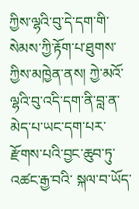ཀྱིས་ལྷའི་བུ་དེ་དག་གི་སེམས་ཀྱི་རྟོག་པ་ཐུགས་ཀྱིས་མཁྱེན་ནས། ཀྱེ་མའོ་ལྷའི་བུ་འདི་དག་ནི་བླ་ན་མེད་པ་ཡང་དག་པར་རྫོགས་པའི་བྱང་ཆུབ་ཏུ་འཚང་རྒྱ་བའི་ སྐལ་བ་ཡོད་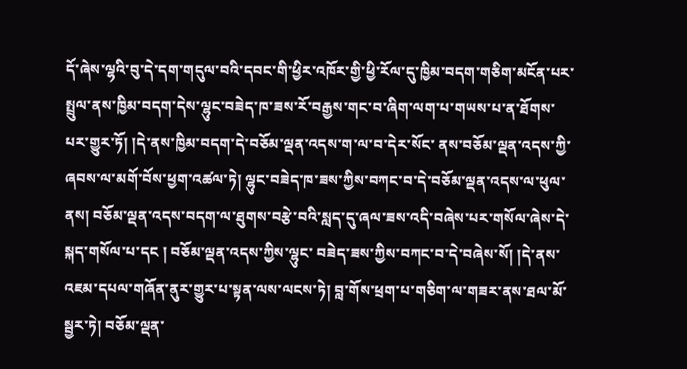དོ་ཞེས་ལྷའི་བུ་དེ་དག་གདུལ་བའི་དབང་གི་ཕྱིར་འཁོར་གྱི་ཕྱི་རོལ་དུ་ཁྱིམ་བདག་གཅིག་མངོན་པར་སྤྲུལ་ནས་ཁྱིམ་བདག་དེས་ལྷུང་བཟེད་ཁ་ཟས་རོ་བརྒྱས་གང་བ་ཞིག་ལག་པ་གཡས་པ་ན་ཐོགས་པར་གྱུར་ཏོ། །དེ་ནས་ཁྱིམ་བདག་དེ་བཅོམ་ལྡན་འདས་ག་ལ་བ་དེར་སོང་ ནས་བཅོམ་ལྡན་འདས་ཀྱི་ཞབས་ལ་མགོ་བོས་ཕྱག་འཚལ་ཏེ། ལྷུང་བཟེད་ཁ་ཟས་ཀྱིས་བཀང་བ་དེ་བཅོམ་ལྡན་འདས་ལ་ཕུལ་ནས། བཅོམ་ལྡན་འདས་བདག་ལ་ཐུགས་བརྩེ་བའི་སླད་དུ་ཞལ་ཟས་འདི་བཞེས་པར་གསོལ་ཞེས་དེ་སྐད་གསོལ་པ་དང ། བཅོམ་ལྡན་འདས་ཀྱིས་ལྷུང་ བཟེད་ཟས་ཀྱིས་བཀང་བ་དེ་བཞེས་སོ། །དེ་ནས་འཇམ་དཔལ་གཞོན་ནུར་གྱུར་པ་སྟན་ལས་ལངས་ཏེ། བླ་གོས་ཕྲག་པ་གཅིག་ལ་གཟར་ནས་ཐལ་མོ་སྦྱར་ཏེ། བཅོམ་ལྡན་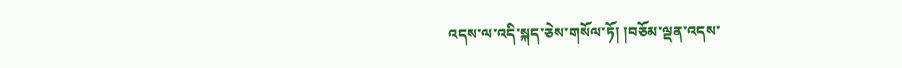འདས་ལ་འདི་སྐད་ཅེས་གསོལ་ཏོ། །བཅོམ་ལྡན་འདས་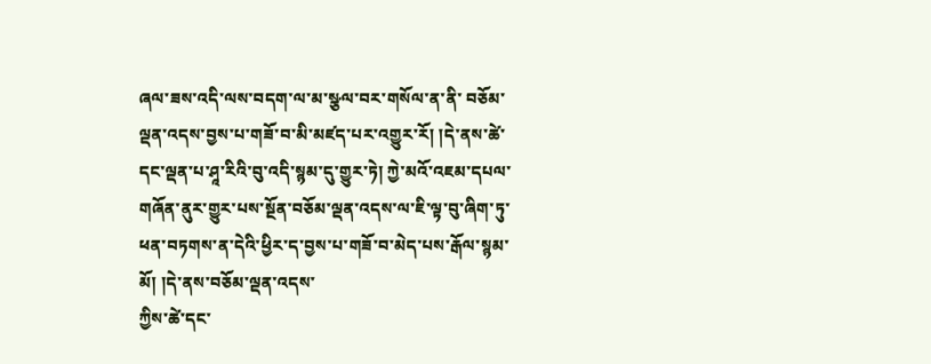ཞལ་ཟས་འདི་ལས་བདག་ལ་མ་སྩལ་བར་གསོལ་ན་ནི་ བཅོམ་ལྡན་འདས་བྱས་པ་གཟོ་བ་མི་མཛད་པར་འགྱུར་རོ། །དེ་ནས་ཚེ་དང་ལྡན་པ་ཤཱ་རིའི་བུ་འདི་སྙམ་དུ་གྱུར་ཏེ། ཀྱེ་མའོ་འཇམ་དཔལ་གཞོན་ནུར་གྱུར་པས་སྔོན་བཅོམ་ལྡན་འདས་ལ་ཇི་ལྟ་བུ་ཞིག་ཏུ་ཕན་བཏགས་ན་དེའི་ཕྱིར་ད་བྱས་པ་གཟོ་བ་མེད་པས་རྒོལ་སྙམ་མོ། །དེ་ནས་བཅོམ་ལྡན་འདས་
ཀྱིས་ཚེ་དང་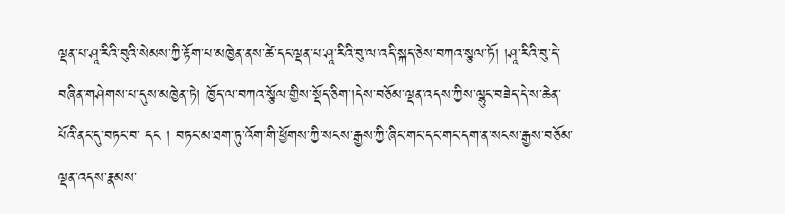ལྡན་པ་ཤཱ་རིའི་བུའི་སེམས་ཀྱི་རྟོག་པ་མཁྱེན་ནས་ཚེ་དང་ལྡན་པ་ཤཱ་རིའི་བུ་ལ་འདི་སྐད་ཅེས་བཀའ་སྩལ་ཏོ། །ཤཱ་རིའི་བུ་དེ་བཞིན་གཤེགས་པ་དུས་མཁྱེན་ཏེ། ཁྱོད་ལ་བཀའ་སྩོལ་གྱིས་སྡོད་ཅིག་།དེས་བཅོམ་ལྡན་འདས་ཀྱིས་ལྷུང་བཟེད་དེ་ས་ཆེན་པོའི་ནང་དུ་བཏང་བ་ དང ། བཏང་མ་ཐག་ཏུ་འོག་གི་ཕྱོགས་ཀྱི་སངས་རྒྱས་ཀྱི་ཞིང་གང་དང་གང་དག་ན་སངས་རྒྱས་བཅོམ་ལྡན་འདས་རྣམས་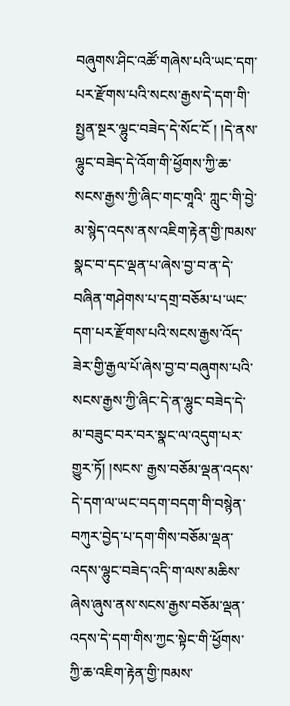བཞུགས་ཤིང་འཚོ་གཞེས་པའི་ཡང་དག་པར་རྫོགས་པའི་སངས་རྒྱས་དེ་དག་གི་སྤྱན་སྔར་ལྷུང་བཟེད་དེ་སོང་ངོ ། །དེ་ནས་ལྷུང་བཟེད་དེ་འོག་གི་ཕྱོགས་ཀྱི་ཆ་སངས་རྒྱས་ཀྱི་ཞིང་གང་གཱའི་ ཀླུང་གི་བྱེ་མ་སྙེད་འདས་ནས་འཇིག་རྟེན་གྱི་ཁམས་སྣང་བ་དང་ལྡན་པ་ཞེས་བྱ་བ་ན་དེ་བཞིན་གཤེགས་པ་དགྲ་བཅོམ་པ་ཡང་དག་པར་རྫོགས་པའི་སངས་རྒྱས་འོད་ཟེར་གྱི་རྒྱལ་པོ་ཞེས་བྱ་བ་བཞུགས་པའི་སངས་རྒྱས་ཀྱི་ཞིང་དེ་ན་ལྷུང་བཟེད་དེ་མ་བཟུང་བར་བར་སྣང་ལ་འདུག་པར་གྱུར་ཏོ། །སངས་ རྒྱས་བཅོམ་ལྡན་འདས་དེ་དག་ལ་ཡང་བདག་བདག་གི་བསྙེན་བཀུར་བྱེད་པ་དག་གིས་བཅོམ་ལྡན་འདས་ལྷུང་བཟེད་འདི་ག་ལས་མཆིས་ཞེས་ཞུས་ནས་སངས་རྒྱས་བཅོམ་ལྡན་འདས་དེ་དག་གིས་ཀྱང་སྟེང་གི་ཕྱོགས་ཀྱི་ཆ་འཇིག་རྟེན་གྱི་ཁམས་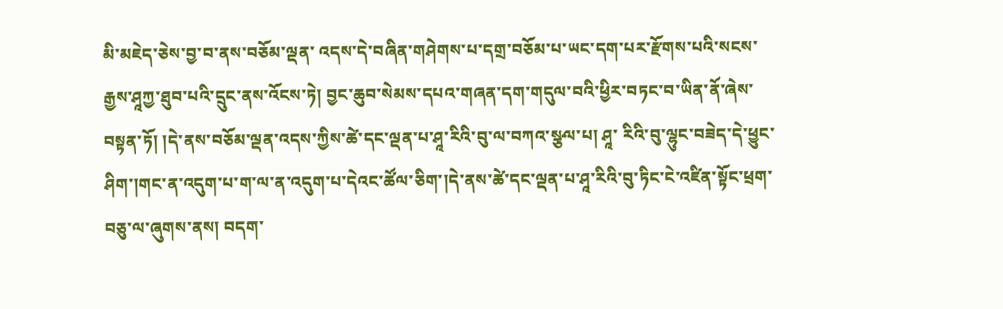མི་མཇེད་ཅེས་བྱ་བ་ནས་བཅོམ་ལྡན་ འདས་དེ་བཞིན་གཤེགས་པ་དགྲ་བཅོམ་པ་ཡང་དག་པར་རྫོགས་པའི་སངས་རྒྱས་ཤཱཀྱ་ཐུབ་པའི་དྲུང་ནས་འོངས་ཏེ། བྱང་ཆུབ་སེམས་དཔའ་གཞན་དག་གདུལ་བའི་ཕྱིར་བཏང་བ་ཡིན་ནོ་ཞེས་བསྟན་ཏོ། །དེ་ནས་བཅོམ་ལྡན་འདས་ཀྱིས་ཚེ་དང་ལྡན་པ་ཤཱ་རིའི་བུ་ལ་བཀའ་སྩལ་པ། ཤཱ་ རིའི་བུ་ལྷུང་བཟེད་དེ་ཕྱུང་ཤིག་།གང་ན་འདུག་པ་ག་ལ་ན་འདུག་པ་དེའང་ཚོལ་ཅིག་།དེ་ནས་ཚེ་དང་ལྡན་པ་ཤཱ་རིའི་བུ་ཏིང་ངེ་འཛིན་སྟོང་ཕྲག་བཅུ་ལ་ཞུགས་ནས། བདག་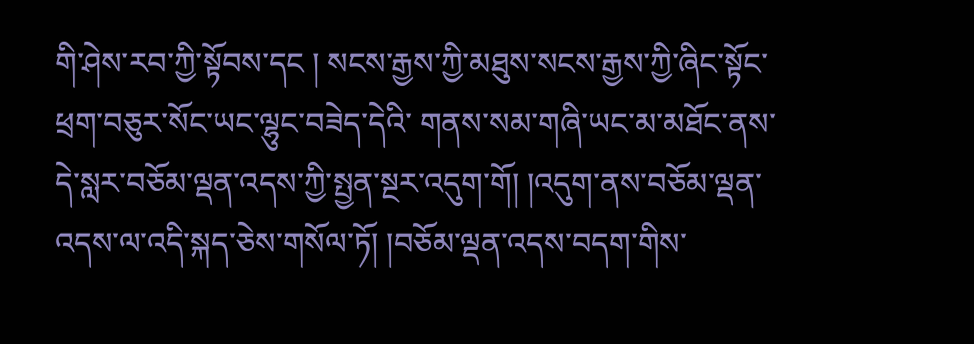གི་ཤེས་རབ་ཀྱི་སྟོབས་དང ། སངས་རྒྱས་ཀྱི་མཐུས་སངས་རྒྱས་ཀྱི་ཞིང་སྟོང་ཕྲག་བཅུར་སོང་ཡང་ལྷུང་བཟེད་དེའི་ གནས་སམ་གཞི་ཡང་མ་མཐོང་ནས་དེ་སླར་བཅོམ་ལྡན་འདས་ཀྱི་སྤྱན་སྔར་འདུག་གོ། །འདུག་ནས་བཅོམ་ལྡན་འདས་ལ་འདི་སྐད་ཅེས་གསོལ་ཏོ། །བཅོམ་ལྡན་འདས་བདག་གིས་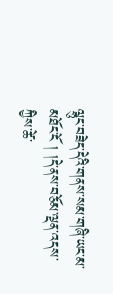ལྷུང་བཟེད་དེའི་གནས་སམ་གཞི་ཡང་མ་མཐོང་ངོ ། །དེ་ནས་བཅོམ་ལྡན་འདས་ཀྱིས་ཚེ་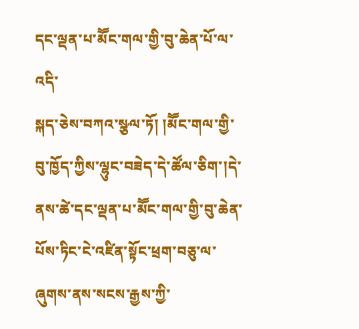དང་ལྡན་པ་མཽང་གལ་གྱི་བུ་ཆེན་པོ་ལ་འདི་
སྐད་ཅེས་བཀའ་སྩལ་ཏོ། །མཽང་གལ་གྱི་བུ་ཁྱོད་ཀྱིས་ལྷུང་བཟེད་དེ་ཚོལ་ཅིག་།དེ་ནས་ཚེ་དང་ལྡན་པ་མཽང་གལ་གྱི་བུ་ཆེན་པོས་ཏིང་ངེ་འཛིན་སྟོང་ཕྲག་བཅུ་ལ་ཞུགས་ནས་སངས་རྒྱས་ཀྱི་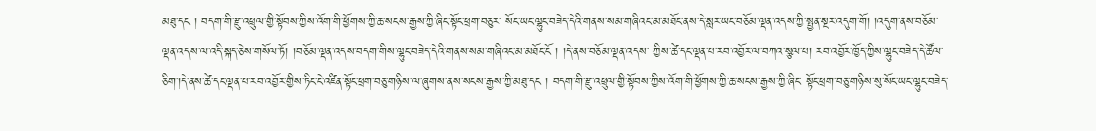མཐུ་དང ། བདག་གི་རྫུ་འཕྲུལ་གྱི་སྟོབས་ཀྱིས་འོག་གི་ཕྱོགས་ཀྱི་ཆ་སངས་རྒྱས་ཀྱི་ཞིང་སྟོང་ཕྲག་བཅུར་ སོང་ཡང་ལྷུང་བཟེད་དེའི་གནས་སམ་གཞིའང་མ་མཐོང་ནས་དེ་སླར་ཡང་བཅོམ་ལྡན་འདས་ཀྱི་སྤྱན་སྔར་འདུག་གོ། །འདུག་ནས་བཅོམ་ལྡན་འདས་ལ་འདི་སྐད་ཅེས་གསོལ་ཏོ། །བཅོམ་ལྡན་འདས་བདག་གིས་ལྷུང་བཟེད་དེའི་གནས་སམ་གཞིའང་མ་མཐོང་ངོ ། །དེ་ནས་བཅོམ་ལྡན་འདས་ ཀྱིས་ཚེ་དང་ལྡན་པ་རབ་འབྱོར་ལ་བཀའ་སྩལ་པ། རབ་འབྱོར་ཁྱོད་ཀྱིས་ལྷུང་བཟེད་དེ་ཚོལ་ཅིག་།དེ་ནས་ཚེ་དང་ལྡན་པ་རབ་འབྱོར་གྱིས་ཏིང་ངེ་འཛིན་སྟོང་ཕྲག་བཅུ་གཉིས་ལ་ཞུགས་ནས་སངས་རྒྱས་ཀྱི་མཐུ་དང ། བདག་གི་རྫུ་འཕྲུལ་གྱི་སྟོབས་ཀྱིས་འོག་གི་ཕྱོགས་ཀྱི་ཆ་སངས་རྒྱས་ཀྱི་ཞིང་ སྟོང་ཕྲག་བཅུ་གཉིས་སུ་སོང་ཡང་ལྷུང་བཟེད་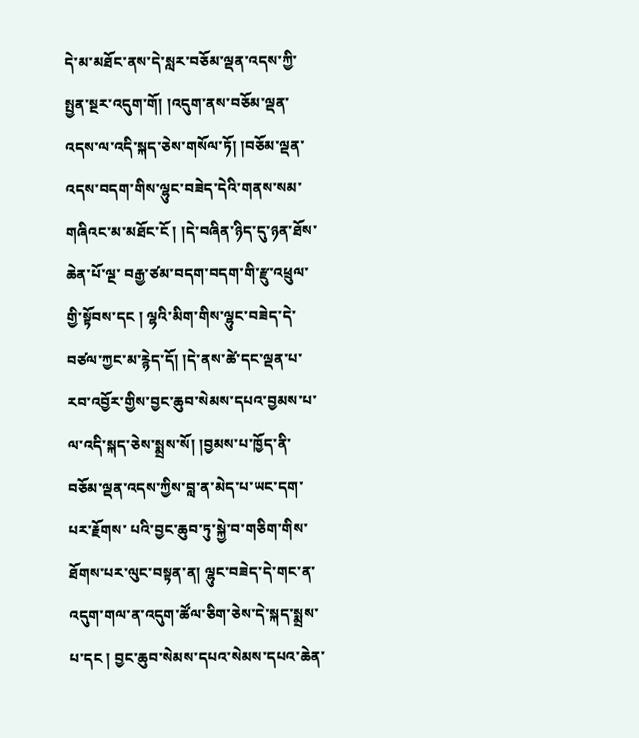དེ་མ་མཐོང་ནས་དེ་སླར་བཅོམ་ལྡན་འདས་ཀྱི་སྤྱན་སྔར་འདུག་གོ། །འདུག་ནས་བཅོམ་ལྡན་འདས་ལ་འདི་སྐད་ཅེས་གསོལ་ཏོ། །བཅོམ་ལྡན་འདས་བདག་གིས་ལྷུང་བཟེད་དེའི་གནས་སམ་གཞིའང་མ་མཐོང་ངོ ། །དེ་བཞིན་ཉིད་དུ་ཉན་ཐོས་ཆེན་པོ་ལྔ་ བརྒྱ་ཙམ་བདག་བདག་གི་རྫུ་འཕྲུལ་གྱི་སྟོབས་དང ། ལྷའི་མིག་གིས་ལྷུང་བཟེད་དེ་བཙལ་ཀྱང་མ་རྙེད་དོ། །དེ་ནས་ཚེ་དང་ལྡན་པ་རབ་འབྱོར་གྱིས་བྱང་ཆུབ་སེམས་དཔའ་བྱམས་པ་ལ་འདི་སྐད་ཅེས་སྨྲས་སོ། །བྱམས་པ་ཁྱོད་ནི་བཅོམ་ལྡན་འདས་ཀྱིས་བླ་ན་མེད་པ་ཡང་དག་པར་རྗོགས་ པའི་བྱང་ཆུབ་ཏུ་སྐྱེ་བ་གཅིག་གིས་ཐོགས་པར་ལུང་བསྟན་ན། ལྷུང་བཟེད་དེ་གང་ན་འདུག་གལ་ན་འདུག་ཚོལ་ཅིག་ཅེས་དེ་སྐད་སྨྲས་པ་དང ། བྱང་ཆུབ་སེམས་དཔའ་སེམས་དཔའ་ཆེན་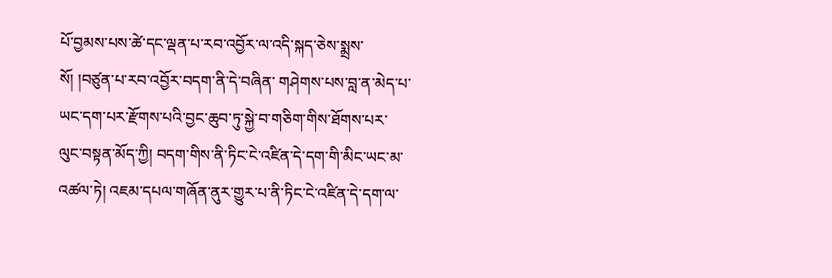པོ་བྱམས་པས་ཚེ་དང་ལྡན་པ་རབ་འབྱོར་ལ་འདི་སྐད་ཅེས་སྨྲས་སོ། །བཙུན་པ་རབ་འབྱོར་བདག་ནི་དེ་བཞིན་ གཤེགས་པས་བླ་ན་མེད་པ་ཡང་དག་པར་རྫོགས་པའི་བྱང་ཆུབ་ཏུ་སྐྱེ་བ་གཅིག་གིས་ཐོགས་པར་ལུང་བསྟན་མོད་ཀྱི། བདག་གིས་ནི་ཏིང་ངེ་འཛིན་དེ་དག་གི་མིང་ཡང་མ་འཚལ་ཏེ། འཇམ་དཔལ་གཞོན་ནུར་གྱུར་པ་ནི་ཏིང་ངེ་འཛིན་དེ་དག་ལ་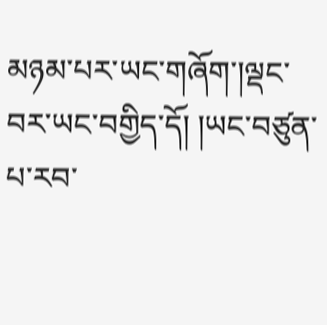མཉམ་པར་ཡང་གཞོག་།ལྡང་བར་ཡང་བགྱིད་དོ། །ཡང་བཙུན་པ་རབ་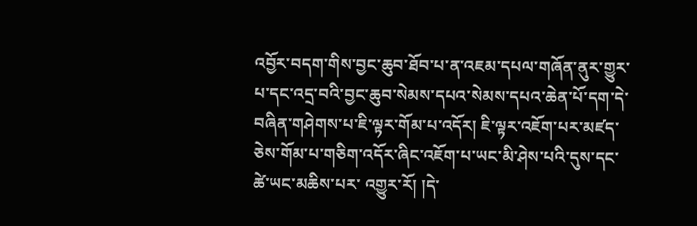འབྱོར་བདག་གིས་བྱང་ཆུབ་ཐོབ་པ་ན་འཇམ་དཔལ་གཞོན་ནུར་གྱུར་པ་དང་འདྲ་བའི་བྱང་ཆུབ་སེམས་དཔའ་སེམས་དཔའ་ཆེན་པོ་དག་དེ་བཞིན་གཤེགས་པ་ཇི་ལྟར་གོམ་པ་འདོར། ཇི་ལྟར་འཇོག་པར་མཛད་ཅེས་གོམ་པ་གཅིག་འདོར་ཞིང་འཇོག་པ་ཡང་མི་ཤེས་པའི་དུས་དང་ཚེ་ཡང་མཆིས་པར་ འགྱུར་རོ། །དེ་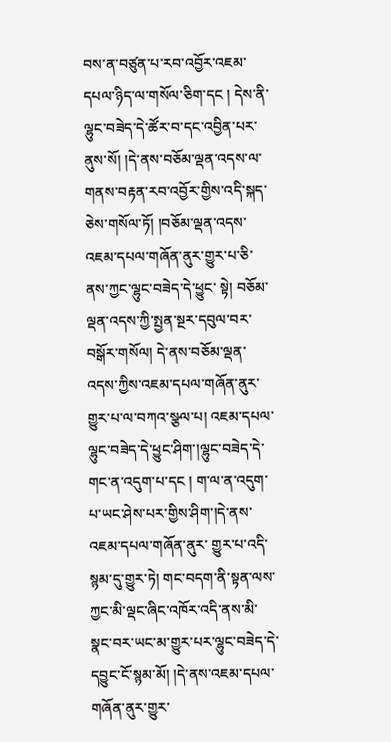བས་ན་བཙུན་པ་རབ་འབྱོར་འཇམ་དཔལ་ཉིད་ལ་གསོལ་ཅིག་དང ། དེས་ནི་ལྷུང་བཟེད་དེ་ཚོར་བ་དང་འབྱིན་པར་ནུས་སོ། །དེ་ནས་བཅོམ་ལྡན་འདས་ལ་གནས་བརྟན་རབ་འབྱོར་གྱིས་འདི་སྐད་ཅེས་གསོལ་ཏོ། །བཅོམ་ལྡན་འདས་འཇམ་དཔལ་གཞོན་ནུར་གྱུར་པ་ཅི་ནས་ཀྱང་ལྷུང་བཟེད་དེ་ཕྱུང་ སྟེ། བཅོམ་ལྡན་འདས་ཀྱི་སྤྱན་སྔར་དབུལ་བར་བསྒོར་གསོལ། དེ་ནས་བཅོམ་ལྡན་འདས་ཀྱིས་འཇམ་དཔལ་གཞོན་ནུར་གྱུར་པ་ལ་བཀའ་སྩལ་པ། འཇམ་དཔལ་ལྷུང་བཟེད་དེ་ཕྱུང་ཤིག་།ལྷུང་བཟེད་དེ་གང་ན་འདུག་པ་དང ། ག་ལ་ན་འདུག་པ་ཡང་ཤེས་པར་གྱིས་ཤིག་།དེ་ནས་འཇམ་དཔལ་གཞོན་ནུར་ གྱུར་པ་འདི་སྙམ་དུ་གྱུར་ཏེ། གང་བདག་ནི་སྟན་ལས་ཀྱང་མི་ལྡང་ཞིང་འཁོར་འདི་ནས་མི་སྣང་བར་ཡང་མ་གྱུར་པར་ལྷུང་བཟེད་དེ་དབྱུང་ངོ་སྙམ་མོ། །དེ་ནས་འཇམ་དཔལ་གཞོན་ནུར་གྱུར་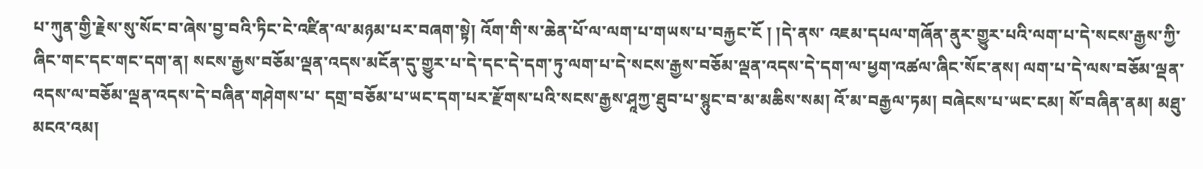པ་ཀུན་གྱི་རྗེས་སུ་སོང་བ་ཞེས་བྱ་བའི་ཏིང་ངེ་འཛིན་ལ་མཉམ་པར་བཞག་སྟེ། འོག་གི་ས་ཆེན་པོ་ལ་ལག་པ་གཡས་པ་བརྐྱང་ངོ ། །དེ་ནས་ འཇམ་དཔལ་གཞོན་ནུར་གྱུར་པའི་ལག་པ་དེ་སངས་རྒྱས་ཀྱི་ཞིང་གང་དང་གང་དག་ན། སངས་རྒྱས་བཅོམ་ལྡན་འདས་མངོན་དུ་གྱུར་པ་དེ་དང་དེ་དག་ཏུ་ལག་པ་དེ་སངས་རྒྱས་བཅོམ་ལྡན་འདས་དེ་དག་ལ་ཕྱག་འཚལ་ཞིང་སོང་ནས། ལག་པ་དེ་ལས་བཅོམ་ལྡན་འདས་ལ་བཅོམ་ལྡན་འདས་དེ་བཞིན་གཤེགས་པ་ དགྲ་བཅོམ་པ་ཡང་དག་པར་རྫོགས་པའི་སངས་རྒྱས་ཤཱཀྱ་ཐུབ་པ་སྙུང་བ་མ་མཆིས་སམ། འོ་མ་བརྒྱལ་ཏམ། བཞེངས་པ་ཡང་ངམ། སོ་བཞིན་ནམ། མཐུ་མངའ་འམ།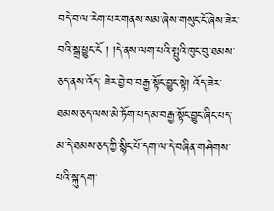བདེ་བ་ལ་རེག་པར་གནས་སམ་ཞེས་གསུང་ངོ་ཞེས་ཟེར་བའི་སྒྲ་ཕྱུང་ངོ ། །དེ་ནས་ལག་པའི་སྤུའི་ཁུང་བུ་ཐམས་ཅད་ནས་འོད་ ཟེར་བྱེ་བ་བརྒྱ་སྟོང་བྱུང་སྟེ། འོད་ཟེར་ཐམས་ཅད་ལས་མེ་ཏོག་པད་མ་བརྒྱ་སྟོང་བྱུང་ཞིང་པད་མ་དེ་ཐམས་ཅད་ཀྱི་སྙིང་པོ་དག་ལ་དེ་བཞིན་གཤེགས་པའི་སྐུ་དག་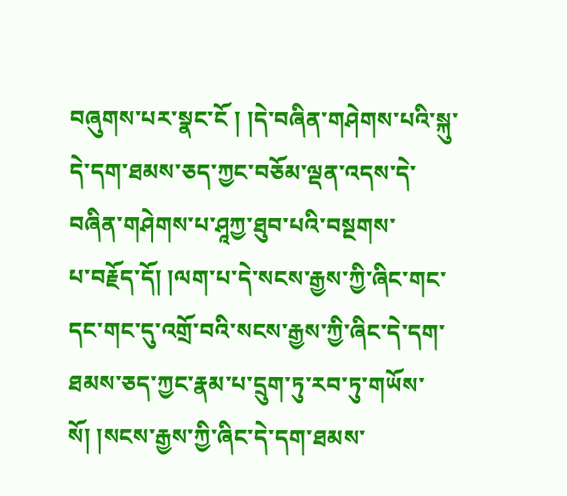བཞུགས་པར་སྣང་ངོ ། །དེ་བཞིན་གཤེགས་པའི་སྐུ་དེ་དག་ཐམས་ཅད་ཀྱང་བཅོམ་ལྡན་འདས་དེ་བཞིན་གཤེགས་པ་ཤཱཀྱ་ཐུབ་པའི་བསྔགས་
པ་བརྗོད་དོ། །ལག་པ་དེ་སངས་རྒྱས་ཀྱི་ཞིང་གང་དང་གང་དུ་འགྲོ་བའི་སངས་རྒྱས་ཀྱི་ཞིང་དེ་དག་ཐམས་ཅད་ཀྱང་རྣམ་པ་དྲུག་ཏུ་རབ་ཏུ་གཡོས་སོ། །སངས་རྒྱས་ཀྱི་ཞིང་དེ་དག་ཐམས་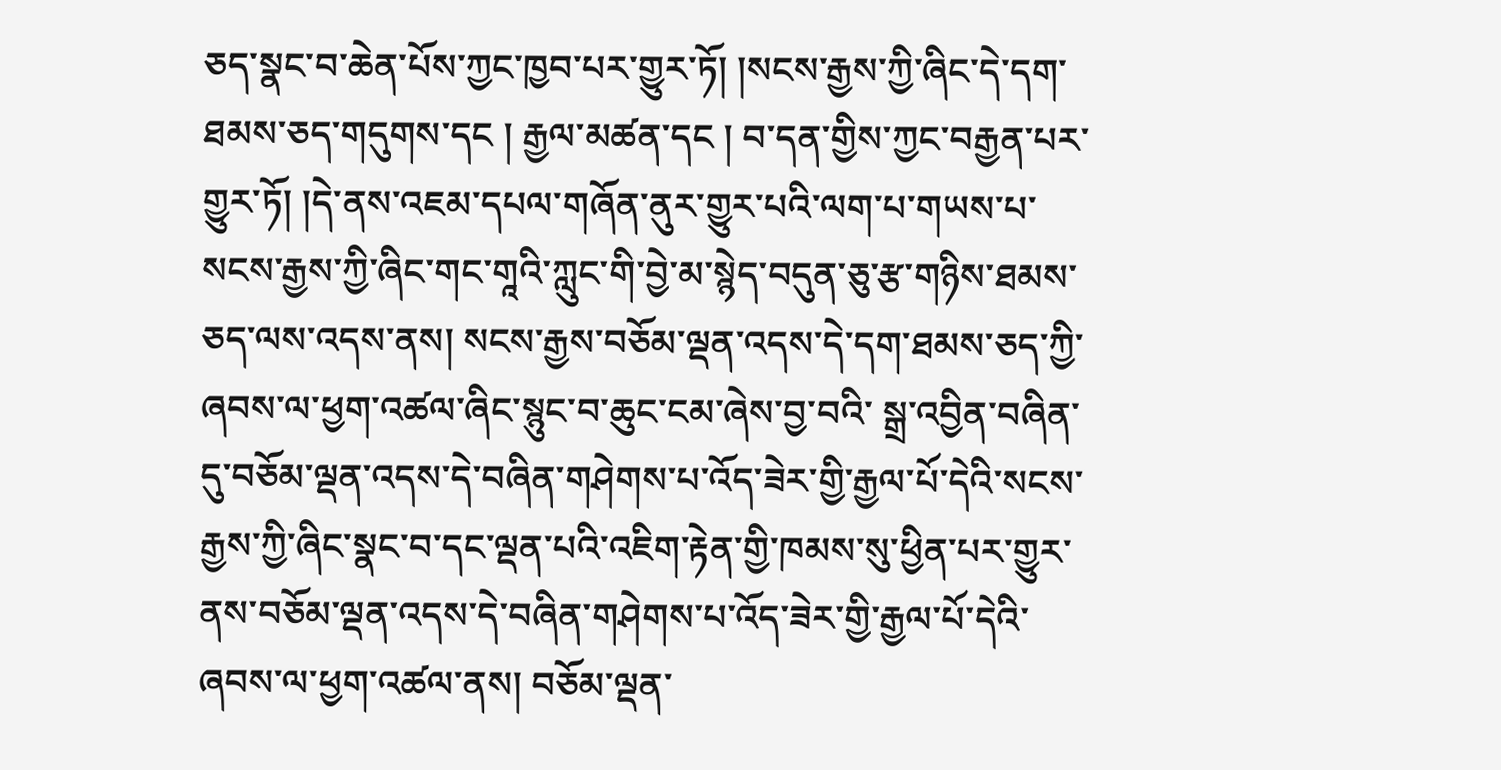ཅད་སྣང་བ་ཆེན་པོས་ཀྱང་ཁྱབ་པར་གྱུར་ཏོ། །སངས་རྒྱས་ཀྱི་ཞིང་དེ་དག་ཐམས་ཅད་གདུགས་དང ། རྒྱལ་མཚན་དང ། བ་དན་གྱིས་ཀྱང་བརྒྱན་པར་གྱུར་ཏོ། །དེ་ནས་འཇམ་དཔལ་གཞོན་ནུར་གྱུར་པའི་ལག་པ་གཡས་པ་སངས་རྒྱས་ཀྱི་ཞིང་གང་གཱའི་ཀླུང་གི་བྱེ་མ་སྙེད་བདུན་ཅུ་རྩ་གཉིས་ཐམས་ཅད་ལས་འདས་ནས། སངས་རྒྱས་བཅོམ་ལྡན་འདས་དེ་དག་ཐམས་ཅད་ཀྱི་ཞབས་ལ་ཕྱག་འཚལ་ཞིང་སྙུང་བ་ཆུང་ངམ་ཞེས་བྱ་བའི་ སྒྲ་འབྱིན་བཞིན་དུ་བཅོམ་ལྡན་འདས་དེ་བཞིན་གཤེགས་པ་འོད་ཟེར་གྱི་རྒྱལ་པོ་དེའི་སངས་རྒྱས་ཀྱི་ཞིང་སྣང་བ་དང་ལྡན་པའི་འཇིག་རྟེན་གྱི་ཁམས་སུ་ཕྱིན་པར་གྱུར་ནས་བཅོམ་ལྡན་འདས་དེ་བཞིན་གཤེགས་པ་འོད་ཟེར་གྱི་རྒྱལ་པོ་དེའི་ཞབས་ལ་ཕྱག་འཚལ་ནས། བཅོམ་ལྡན་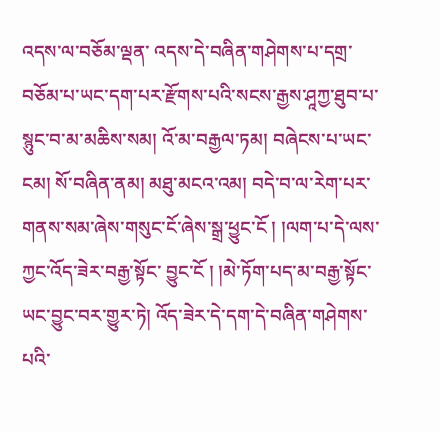འདས་ལ་བཅོམ་ལྡན་ འདས་དེ་བཞིན་གཤེགས་པ་དགྲ་བཅོམ་པ་ཡང་དག་པར་རྫོགས་པའི་སངས་རྒྱས་ཤཱཀྱ་ཐུབ་པ་སྙུང་བ་མ་མཆིས་སམ། འོ་མ་བརྒྱལ་ཏམ། བཞེངས་པ་ཡང་ངམ། སོ་བཞིན་ནམ། མཐུ་མངའ་འམ། བདེ་བ་ལ་རེག་པར་གནས་སམ་ཞེས་གསུང་ངོ་ཞེས་སྒྲ་ཕྱུང་ངོ ། །ལག་པ་དེ་ལས་ཀྱང་འོད་ཟེར་བརྒྱ་སྟོང་ བྱུང་ངོ ། །མེ་ཏོག་པད་མ་བརྒྱ་སྟོང་ཡང་བྱུང་བར་གྱུར་ཏེ། འོད་ཟེར་དེ་དག་དེ་བཞིན་གཤེགས་པའི་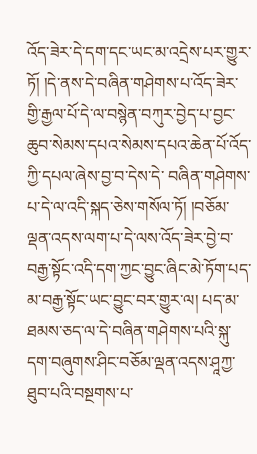འོད་ཟེར་དེ་དག་དང་ཡང་མ་འདྲེས་པར་གྱུར་ཏོ། །དེ་ནས་དེ་བཞིན་གཤེགས་པ་འོད་ཟེར་གྱི་རྒྱལ་པོ་དེ་ལ་བསྙེན་བཀུར་བྱེད་པ་བྱང་ཆུབ་སེམས་དཔའ་སེམས་དཔའ་ཆེན་པོ་འོད་ཀྱི་དཔལ་ཞེས་བྱ་བ་དེས་དེ་ བཞིན་གཤེགས་པ་དེ་ལ་འདི་སྐད་ཅེས་གསོལ་ཏོ། །བཅོམ་ལྡན་འདས་ལག་པ་དེ་ལས་འོད་ཟེར་བྱེ་བ་བརྒྱ་སྟོང་འདི་དག་ཀྱང་བྱུང་ཞིང་མེ་ཏོག་པད་མ་བརྒྱ་སྟོང་ཡང་བྱུང་བར་གྱུར་ལ། པད་མ་ཐམས་ཅད་ལ་དེ་བཞིན་གཤེགས་པའི་སྐུ་དག་བཞུགས་ཤིང་བཅོམ་ལྡན་འདས་ཤཱཀྱ་ཐུབ་པའི་བསྔགས་པ་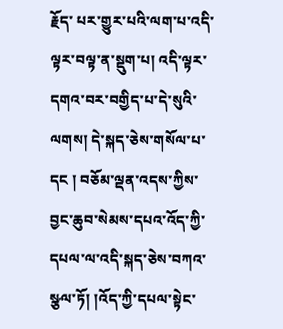རྗོད་ པར་གྱུར་པའི་ལག་པ་འདི་ལྟར་བལྟ་ན་སྡུག་པ། འདི་ལྟར་དགའ་བར་བགྱིད་པ་དེ་སུའི་ལགས། དེ་སྐད་ཅེས་གསོལ་པ་དང ། བཅོམ་ལྡན་འདས་ཀྱིས་བྱང་ཆུབ་སེམས་དཔའ་འོད་ཀྱི་དཔལ་ལ་འདི་སྐད་ཅེས་བཀའ་སྩལ་ཏོ། །འོད་ཀྱི་དཔལ་སྟེང་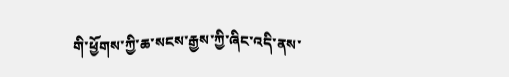གི་ཕྱོགས་ཀྱི་ཆ་སངས་རྒྱས་ཀྱི་ཞིང་འདི་ནས་